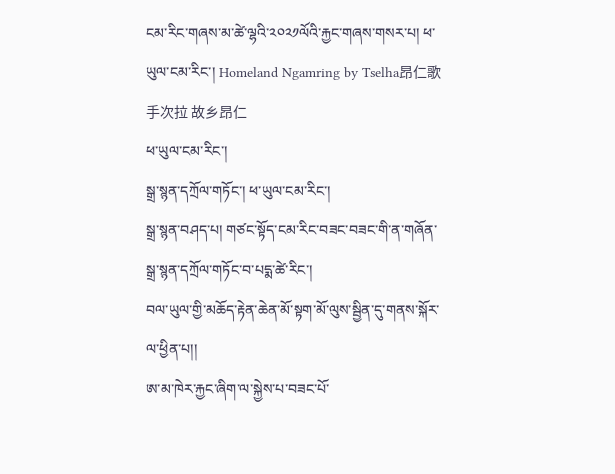ངམ་རིང་གཞས་མ་ཚེ་ལྷའི་༢༠༢༡ལོའི་རྐྱང་གཞས་གསར་པ། ཕ་ཡུལ་ངམ་རིང་། Homeland Ngamring by Tselha昂仁歌手次拉 故乡昂仁
ཕ་ཡུལ་ངམ་རིང་།
སྒྲ་སྙན་དཀྲོལ་གཏོང་། ཕ་ཡུལ་ངམ་རིང་།
སྒྲ་སྙན་བཤད་པ། གཙང་སྟོད་ངམ་རིང་བཟང་བཟང་གི་ན་གཞོན་སྒྲ་སྙན་དཀྲོལ་གཏོང་བ་པདྨ་ཚེ་རིང་།
བལ་ཡུལ་གྱི་མཆོད་རྟེན་ཆེན་མོ་སྟག་མོ་ལུས་སྦྱིན་དུ་གནས་སྐོར་ལ་ཕྱིན་པ།།
ཨ་མ་ཁེར་རྐྱང་ཞིག་ལ་སྐྱེས་པ་བཟང་པོ་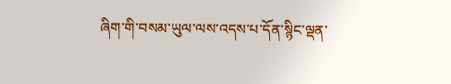ཞིག་གི་བསམ་ཡུལ་ལས་འདས་པ་དོན་སྙིང་ལྡན་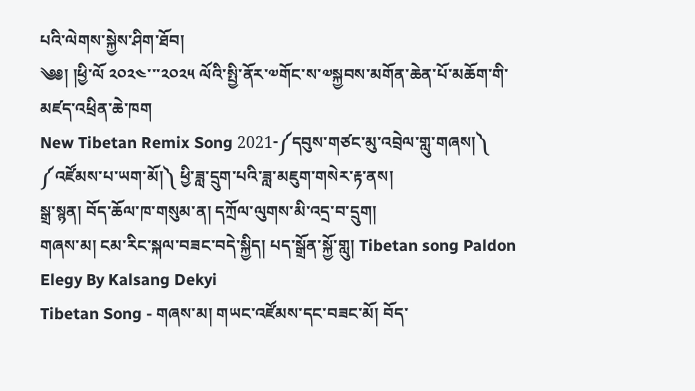པའི་ལེགས་སྐྱེས་ཤིག་ཐོབ།
༄༅། །ཕྱི་ལོ ༢༠༢༤་་་༢༠༢༥ ལོའི་སྤྱི་ནོར་༧གོང་ས་༧སྐྱབས་མགོན་ཆེན་པོ་མཆོག་གི་མཛད་འཕྲིན་ཆེ་ཁག
New Tibetan Remix Song 2021-༼དབུས་གཙང་མུ་འབྲེལ་གླུ་གཞས།༽
༼འཛོམས་པ་ཡག་མོ།༽ ཕྱི་ཟླ་དྲུག་པའི་ཟླ་མཇུག་གསེར་རྟ་ནས།
སྒྲ་སྙན། བོད་ཆོལ་ཁ་གསུམ་ན། དཀྲོལ་ལུགས་མི་འདྲ་བ་དྲུག།
གཞས་མ། ངམ་རིང་སྐལ་བཟང་བདེ་སྐྱིད། པད་སྒྲོན་སྐྱོ་གླུ། Tibetan song Paldon Elegy By Kalsang Dekyi
Tibetan Song - གཞས་མ། གཡང་འཛོམས་དང་བཟང་མོ། བོད་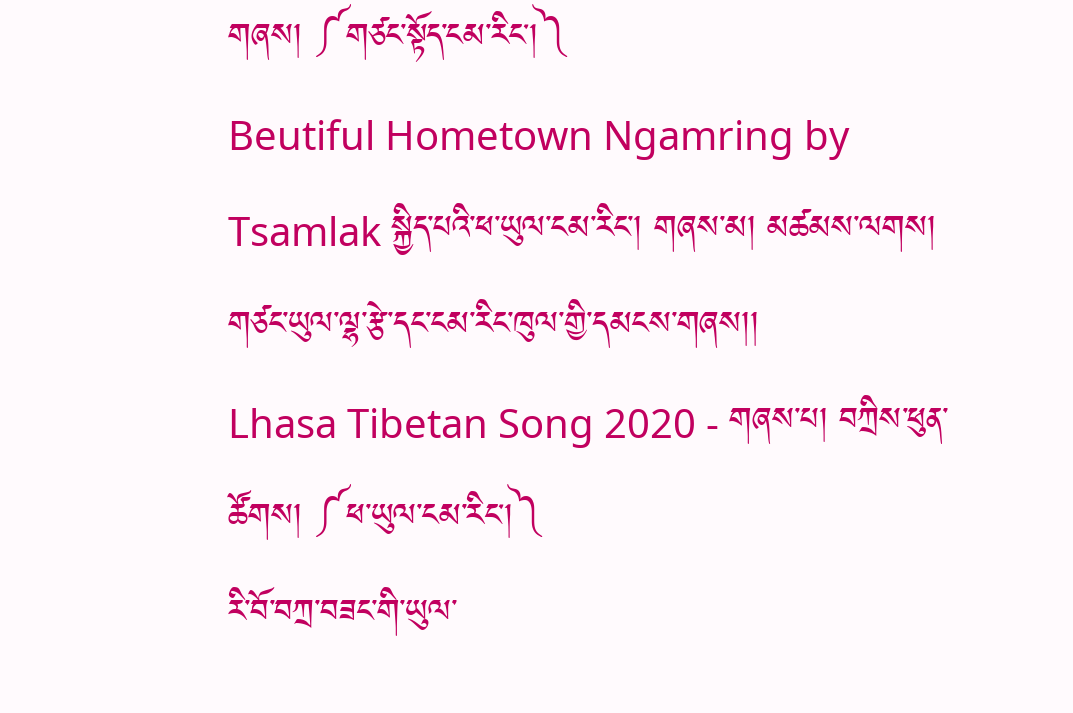གཞས། ༼གཙང་སྟོད་ངམ་རིང།༽
Beutiful Hometown Ngamring by Tsamlak སྐྱིད་པའི་ཕ་ཡུལ་ངམ་རིང་། གཞས་མ། མཚམས་ལགས།
གཙང་ཡུལ་ལྷ་རྩེ་དང་ངམ་རིང་ཁུལ་གྱི་དམངས་གཞས།།
Lhasa Tibetan Song 2020 - གཞས་པ། བཀྲིས་ཕུན་ཚོགས། ༼ཕ་ཡུལ་ངམ་རིང།༽
རི་བོ་བཀྲ་བཟང་གི་ཡུལ་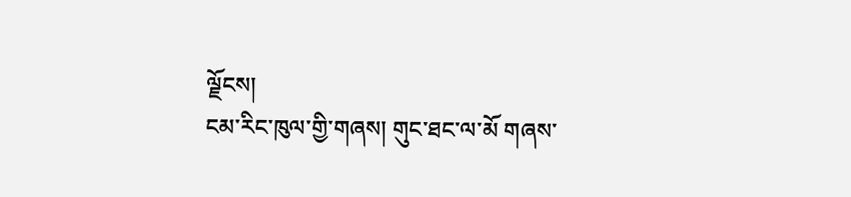ལྗོངས།
ངམ་རིང་ཁུལ་གྱི་གཞས། གུང་ཐང་ལ་མོ གཞས་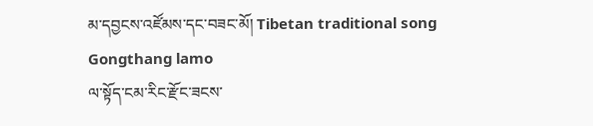མ་དབྱངས་འཛོམས་དང་བཟང་མོ། Tibetan traditional song Gongthang lamo
ལ་སྟོད་ངམ་རིང་རྫོང་ཟངས་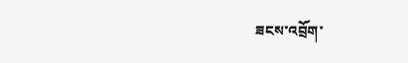ཟངས་འབྲོག་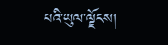པའི་ཡུལ་ལྗོངས།